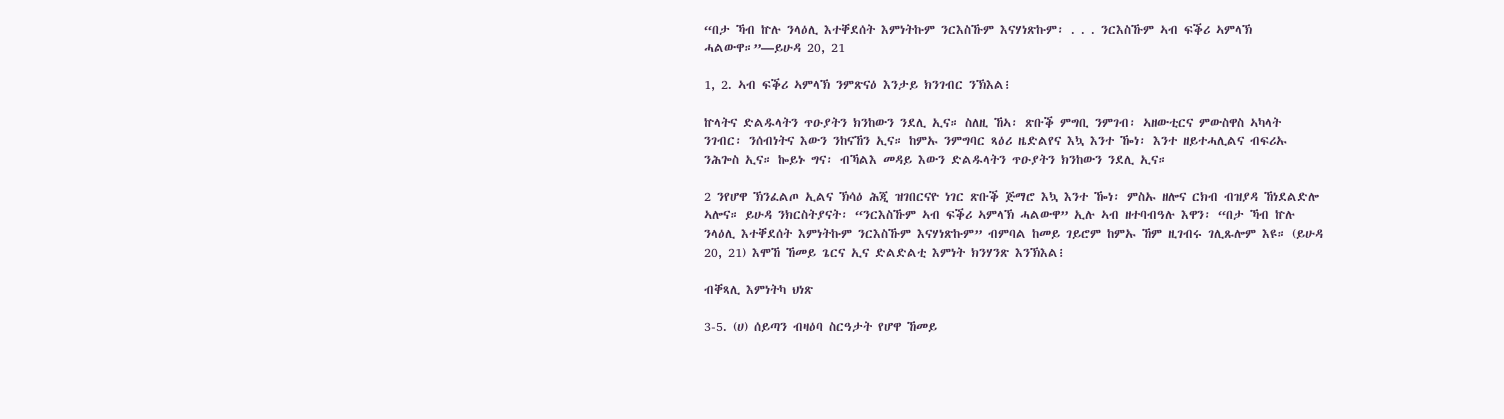“በታ ኻብ ኵሉ ንላዕሊ እተቐደሰት እምነትኩም ንርእስኹም እናሃነጽኩም፡ . . . ንርእስኹም ኣብ ፍቕሪ ኣምላኽ ሓልውዋ።”—ይሁዳ 20, 21

1, 2. ኣብ ፍቕሪ ኣምላኽ ንምጽናዕ እንታይ ክንገብር ንኽእል፧

ኵላትና ድልዱላትን ጥዑያትን ክንከውን ንደሊ ኢና። ስለዚ ኸኣ፡ ጽቡቕ ምግቢ ንምገብ፡ ኣዘውቲርና ምውስዋስ ኣካላት ንገብር፡ ንሰብነትና እውን ንከናኸን ኢና። ከምኡ ንምግባር ጻዕሪ ዜድልየና እኳ እንተ ዀነ፡ እንተ ዘይተሓሊልና ብፍሪኡ ንሕጐስ ኢና። ኰይኑ ግና፡ ብኻልእ መዳይ እውን ድልዱላትን ጥዑያትን ክንከውን ንደሊ ኢና።

2 ንየሆዋ ኽንፈልጦ ኢልና ኽሳዕ ሕጂ ዝገበርናዮ ነገር ጽቡቕ ጅማሮ እኳ እንተ ዀነ፡ ምስኡ ዘሎና ርክብ ብዝያዳ ኸነደልድሎ ኣሎና። ይሁዳ ንክርስትያናት፡ “ንርእስኹም ኣብ ፍቕሪ ኣምላኽ ሓልውዋ” ኢሉ ኣብ ዘተባብዓሉ እዋን፡ “በታ ኻብ ኵሉ ንላዕሊ እተቐደሰት እምነትኩም ንርእስኹም እናሃነጽኩም” ብምባል ከመይ ገይሮም ከምኡ ኸም ዚገብሩ ገሊጹሎም እዩ። (ይሁዳ 20, 21) እሞኸ ኸመይ ጌርና ኢና ድልድልቲ እምነት ክንሃንጽ እንኽእል፧

ብቐጻሊ እምነትካ ህነጽ

3-5. (ሀ) ሰይጣን ብዛዕባ ስርዓታት የሆዋ ኸመይ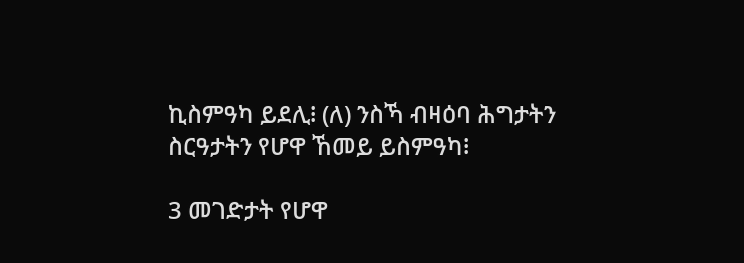ኪስምዓካ ይደሊ፧ (ለ) ንስኻ ብዛዕባ ሕግታትን ስርዓታትን የሆዋ ኸመይ ይስምዓካ፧

3 መገድታት የሆዋ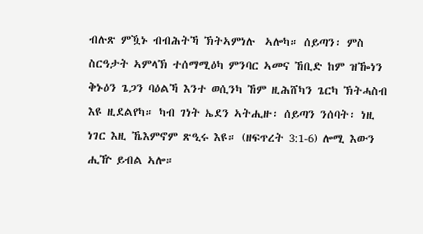ብሉጽ ምዃኑ ብብሕትኻ ኽትኣምነሉ  ኣሎካ። ሰይጣን፡ ምስ ስርዓታት ኣምላኽ ተሰማሚዕካ ምንባር ኣመና ኸቢድ ከም ዝዀነን ቅኑዕን ጌጋን ባዕልኻ እንተ ወሲንካ ኸም ዚሕሸካን ጌርካ ኽትሓስብ እዩ ዚደልየካ። ካብ ገነት ኤደን ኣትሒዙ፡ ሰይጣን ንሰባት፡ ነዚ ነገር እዚ ኼእምኖም ጽዒሩ እዩ። (ዘፍጥረት 3:1-6) ሎሚ እውን ሒዅ ይብል ኣሎ።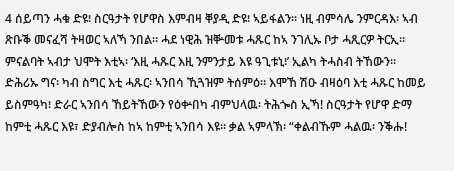4 ሰይጣን ሓቁ ድዩ፧ ስርዓታት የሆዋስ እምብዛ ቐያዲ ድዩ፧ ኣይፋልን። ነዚ ብምሳሌ ንምርዳእ፡ ኣብ ጽቡቕ መናፈሻ ትዛወር ኣለኻ ንበል። ሓደ ነዊሕ ዝቝመቱ ሓጹር ከኣ ንገሊኡ ቦታ ሓጺርዎ ትርኢ። ምናልባት ኣብታ ህሞት እቲኣ፡ ‘እዚ ሓጹር እዚ ንምንታይ እዩ ዓጊቱኒ፧’ ኢልካ ትሓስብ ትኸውን። ድሕሪኡ ግና፡ ካብ ስግር እቲ ሓጹር፡ ኣንበሳ ኺጓዝም ትሰምዕ። እሞኸ ሽዑ ብዛዕባ እቲ ሓጹር ከመይ ይስምዓካ፧ ድራር ኣንበሳ ኸይትኸውን የዕቍበካ ብምህላዉ፡ ትሕጐስ ኢኻ! ስርዓታት የሆዋ ድማ ከምቲ ሓጹር እዩ፣ ድያብሎስ ከኣ ከምቲ ኣንበሳ እዩ። ቃል ኣምላኽ፡ “ቀልብኹም ሓልዉ፡ ንቕሑ!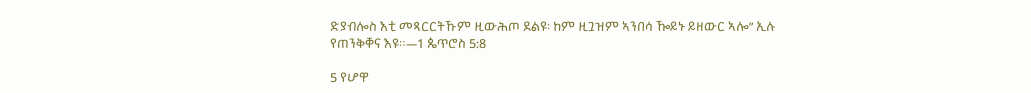ድያብሎስ እቲ መጻርርትኹም ዚውሕጦ ደልዩ፡ ከም ዚጓዝም ኣንበሳ ዀይኑ ይዘውር ኣሎ” ኢሉ የጠንቅቐና እዩ።—1 ጴጥሮስ 5:8

5 የሆዋ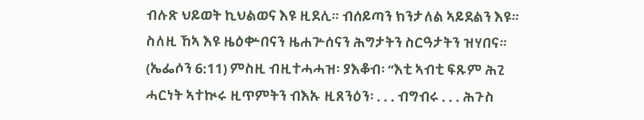ብሉጽ ህይወት ኪህልወና እዩ ዚደሊ። ብሰይጣን ክንታለል ኣይደልን እዩ። ስለዚ ኸኣ እዩ ዜዕቍበናን ዜሐጕሰናን ሕግታትን ስርዓታትን ዝሃበና። (ኤፌሶን 6:11) ምስዚ ብዚተሓሓዝ፡ ያእቆብ፡ “እቲ ኣብቲ ፍጹም ሕጊ ሓርነት ኣተኲሩ ዚጥምትን ብእኡ ዚጸንዕን፡ . . . ብግብሩ . . . ሕጉስ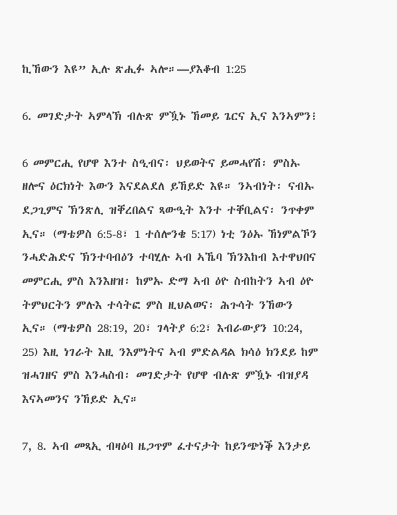ኪኸውን እዩ” ኢሉ ጽሒፉ ኣሎ።—ያእቆብ 1:25

6. መገድታት ኣምላኽ ብሉጽ ምዃኑ ኸመይ ጌርና ኢና እንኣምን፧

6 መምርሒ የሆዋ እንተ ስዒብና፡ ህይወትና ይመሓየሽ፡ ምስኡ ዘሎና ዕርክነት እውን እናደልደለ ይኸይድ እዩ። ንኣብነት፡ ናብኡ  ደጋጊምና ኽንጽሊ ዝቐረበልና ጻውዒት እንተ ተቐቢልና፡ ንጥቀም ኢና። (ማቴዎስ 6:5-8፣ 1 ተሰሎንቄ 5:17) ነቲ ንዕኡ ኸነምልኾን ንሓድሕድና ኽንተባብዕን ተባሂሉ ኣብ ኣኼባ ኽንእከብ እተዋህበና መምርሒ ምስ እንእዘዝ፡ ከምኡ ድማ ኣብ ዕዮ ስብከትን ኣብ ዕዮ ትምህርትን ምሉእ ተሳትፎ ምስ ዚህልወና፡ ሕጉሳት ንኸውን ኢና። (ማቴዎስ 28:19, 20፣ ገላትያ 6:2፣ እብራውያን 10:24, 25) እዚ ነገራት እዚ ንእምነትና ኣብ ምድልዳል ክሳዕ ክንደይ ከም ዝሓገዘና ምስ እንሓስብ፡ መገድታት የሆዋ ብሉጽ ምዃኑ ብዝያዳ እናኣመንና ንኸይድ ኢና።

7, 8. ኣብ መጻኢ ብዛዕባ ዜጋጥም ፈተናታት ከይንጭነቕ እንታይ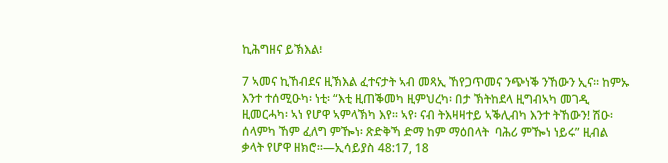ኪሕግዘና ይኽእል፧

7 ኣመና ኪኸብደና ዚኽእል ፈተናታት ኣብ መጻኢ ኸየጋጥመና ንጭነቕ ንኸውን ኢና። ከምኡ እንተ ተሰሚዑካ፡ ነቲ፡ “እቲ ዚጠቕመካ ዚምህረካ፡ በታ ኽትከደላ ዚግብኣካ መገዲ ዚመርሓካ፡ ኣነ የሆዋ ኣምላኽካ እየ። ኣየ፡ ናብ ትእዛዛተይ ኣቕሊብካ እንተ ትኸውን! ሽዑ፡ ሰላምካ ኸም ፈለግ ምዀነ፡ ጽድቅኻ ድማ ከም ማዕበላት  ባሕሪ ምዀነ ነይሩ” ዚብል ቃላት የሆዋ ዘክሮ።—ኢሳይያስ 48:17, 18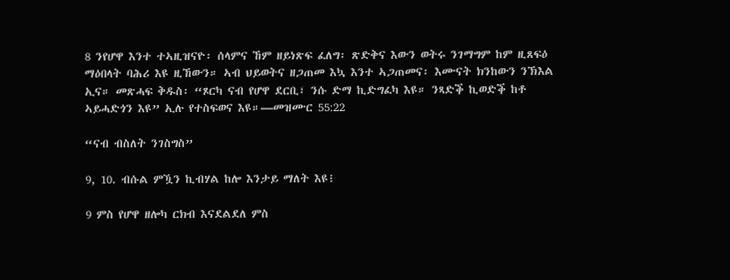8 ንየሆዋ እንተ ተኣዚዝናዮ፡ ሰላምና ኸም ዘይነጽፍ ፈለግ፡ ጽድቅና እውን ወትሩ ንገማግም ከም ዚጸፍዕ ማዕበላት ባሕሪ እዩ ዚኸውን። ኣብ ህይወትና ዘጋጠመ እኳ እንተ ኣጋጠመና፡ እሙናት ክንከውን ንኽእል ኢና። መጽሓፍ ቅዱስ፡ “ጾርካ ናብ የሆዋ ደርቢ፣ ንሱ ድማ ኪድግፈካ እዩ። ንጻድቕ ኪወድቕ ከቶ ኣይሓድጎን እዩ” ኢሉ የተስፍወና እዩ።—መዝሙር 55:22

“ናብ ብስለት ንገስግስ”

9, 10. ብሱል ምዃን ኪብሃል ከሎ እንታይ ማለት እዩ፧

9 ምስ የሆዋ ዘሎካ ርክብ እናደልደለ ምስ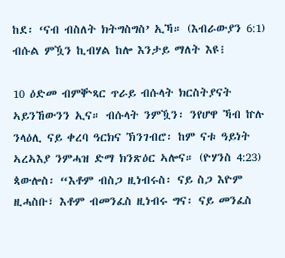ከደ፡ ‘ናብ ብስለት ክትግስግስ’ ኢኻ። (እብራውያን 6:1) ብሱል ምዃን ኪብሃል ከሎ እንታይ ማለት እዩ፧

10 ዕድመ ብምቝጻር ጥራይ ብሱላት ክርስትያናት ኣይንኸውንን ኢና። ብሱላት ንምዃን፡ ንየሆዋ ኻብ ኵሉ ንላዕሊ ናይ ቀረባ ዓርክና ኽንገብሮ፡ ከም ናቱ ዓይነት ኣረኣእያ ንምሓዝ ድማ ክንጽዕር ኣሎና። (ዮሃንስ 4:23) ጳውሎስ፡ “እቶም ብስጋ ዚነብሩስ፡ ናይ ስጋ እዮም ዚሓስቡ፣ እቶም ብመንፈስ ዚነብሩ ግና፡ ናይ መንፈስ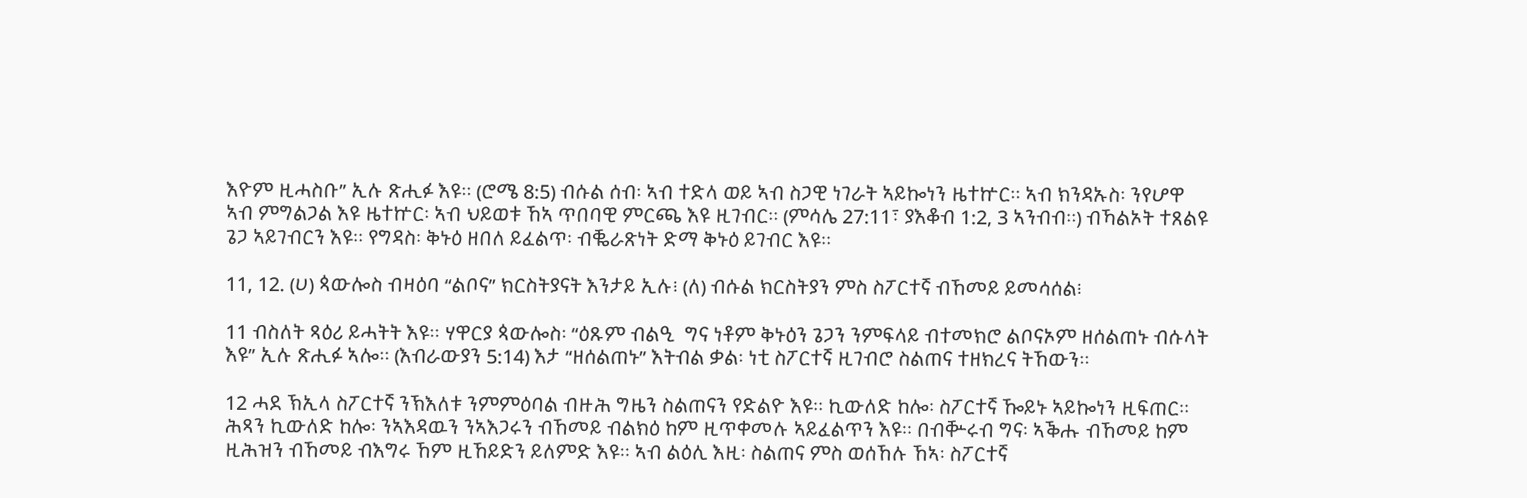እዮም ዚሓስቡ” ኢሉ ጽሒፉ እዩ። (ሮሜ 8:5) ብሱል ሰብ፡ ኣብ ተድላ ወይ ኣብ ስጋዊ ነገራት ኣይኰነን ዜተኵር። ኣብ ክንዳኡስ፡ ንየሆዋ ኣብ ምግልጋል እዩ ዜተኵር፡ ኣብ ህይወቱ ኸኣ ጥበባዊ ምርጫ እዩ ዚገብር። (ምሳሌ 27:11፣ ያእቆብ 1:2, 3 ኣንብብ።) ብኻልኦት ተጸልዩ ጌጋ ኣይገብርን እዩ። የግዳስ፡ ቅኑዕ ዘበለ ይፈልጥ፡ ብቘራጽነት ድማ ቅኑዕ ይገብር እዩ።

11, 12. (ሀ) ጳውሎስ ብዛዕባ “ልቦና” ክርስትያናት እንታይ ኢሉ፧ (ለ) ብሱል ክርስትያን ምስ ስፖርተኛ ብኸመይ ይመሳሰል፧

11 ብስለት ጻዕሪ ይሓትት እዩ። ሃዋርያ ጳውሎስ፡ “ዕጹም ብልዒ  ግና ነቶም ቅኑዕን ጌጋን ንምፍላይ ብተመክሮ ልቦናኦም ዘሰልጠኑ ብሱላት እዩ” ኢሉ ጽሒፉ ኣሎ። (እብራውያን 5:14) እታ “ዘሰልጠኑ” እትብል ቃል፡ ነቲ ስፖርተኛ ዚገብሮ ስልጠና ተዘክረና ትኸውን።

12 ሓደ ኽኢላ ስፖርተኛ ንኽእለቱ ንምምዕባል ብዙሕ ግዜን ስልጠናን የድልዮ እዩ። ኪውለድ ከሎ፡ ስፖርተኛ ዀይኑ ኣይኰነን ዚፍጠር። ሕጻን ኪውለድ ከሎ፡ ንኣእዳዉን ንኣእጋሩን ብኸመይ ብልክዕ ከም ዚጥቀመሉ ኣይፈልጥን እዩ። በብቝሩብ ግና፡ ኣቕሑ ብኸመይ ከም ዚሕዝን ብኸመይ ብእግሩ ኸም ዚኸይድን ይለምድ እዩ። ኣብ ልዕሊ እዚ፡ ስልጠና ምስ ወሰኸሉ ኸኣ፡ ስፖርተኛ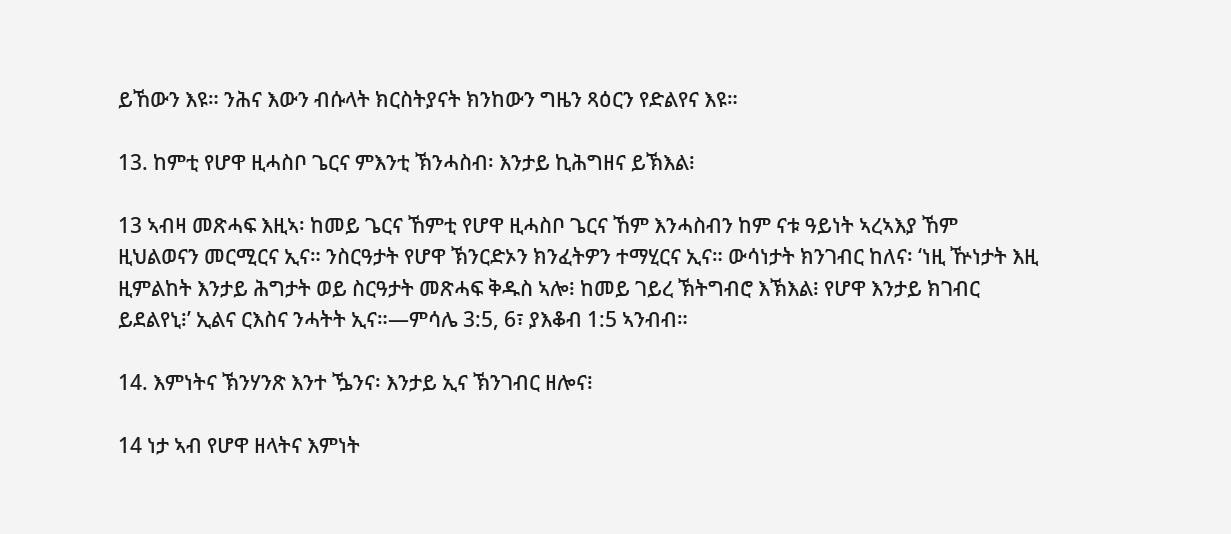ይኸውን እዩ። ንሕና እውን ብሱላት ክርስትያናት ክንከውን ግዜን ጻዕርን የድልየና እዩ።

13. ከምቲ የሆዋ ዚሓስቦ ጌርና ምእንቲ ኽንሓስብ፡ እንታይ ኪሕግዘና ይኽእል፧

13 ኣብዛ መጽሓፍ እዚኣ፡ ከመይ ጌርና ኸምቲ የሆዋ ዚሓስቦ ጌርና ኸም እንሓስብን ከም ናቱ ዓይነት ኣረኣእያ ኸም ዚህልወናን መርሚርና ኢና። ንስርዓታት የሆዋ ኽንርድኦን ክንፈትዎን ተማሂርና ኢና። ውሳነታት ክንገብር ከለና፡ ‘ነዚ ዅነታት እዚ ዚምልከት እንታይ ሕግታት ወይ ስርዓታት መጽሓፍ ቅዱስ ኣሎ፧ ከመይ ገይረ ኽትግብሮ እኽእል፧ የሆዋ እንታይ ክገብር ይደልየኒ፧’ ኢልና ርእስና ንሓትት ኢና።—ምሳሌ 3:5, 6፣ ያእቆብ 1:5 ኣንብብ።

14. እምነትና ኽንሃንጽ እንተ ዄንና፡ እንታይ ኢና ኽንገብር ዘሎና፧

14 ነታ ኣብ የሆዋ ዘላትና እምነት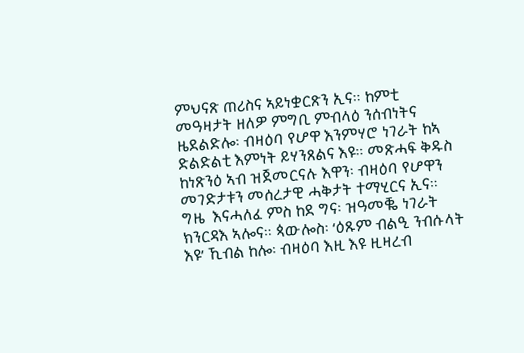ምህናጽ ጠሪስና ኣይነቋርጽን ኢና። ከምቲ መዓዛታት ዘለዎ ምግቢ ምብላዕ ንሰብነትና ዜደልድሎ፡ ብዛዕባ የሆዋ እንምሃሮ ነገራት ከኣ ድልድልቲ እምነት ይሃንጸልና እዩ። መጽሓፍ ቅዱስ ከነጽንዕ ኣብ ዝጀመርናሉ እዋን፡ ብዛዕባ የሆዋን መገድታቱን መሰረታዊ ሓቅታት ተማሂርና ኢና። ግዜ  እናሓለፈ ምስ ከደ ግና፡ ዝዓመቘ ነገራት ክንርዳእ ኣሎና። ጳውሎስ፡ ‘ዕጹም ብልዒ ንብሱላት እዩ’ ኺብል ከሎ፡ ብዛዕባ እዚ እዩ ዚዛረብ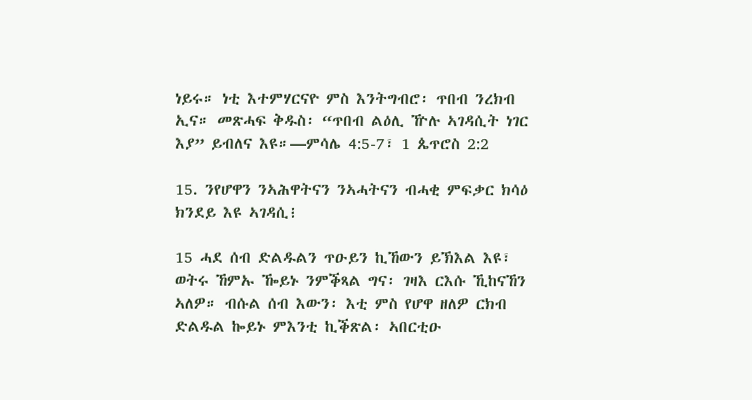ነይሩ። ነቲ እተምሃርናዮ ምስ እንትግብሮ፡ ጥበብ ንረክብ ኢና። መጽሓፍ ቅዱስ፡ “ጥበብ ልዕሊ ዅሉ ኣገዳሲት ነገር እያ” ይብለና እዩ።—ምሳሌ 4:5-7፣ 1 ጴጥሮስ 2:2

15. ንየሆዋን ንኣሕዋትናን ንኣሓትናን ብሓቂ ምፍቃር ክሳዕ ክንደይ እዩ ኣገዳሲ፧

15 ሓደ ሰብ ድልዱልን ጥዑይን ኪኸውን ይኽእል እዩ፣ ወትሩ ኸምኡ ዀይኑ ንምቕጻል ግና፡ ገዛእ ርእሱ ኺከናኸን ኣለዎ። ብሱል ሰብ እውን፡ እቲ ምስ የሆዋ ዘለዎ ርክብ ድልዱል ኰይኑ ምእንቲ ኪቕጽል፡ ኣበርቲዑ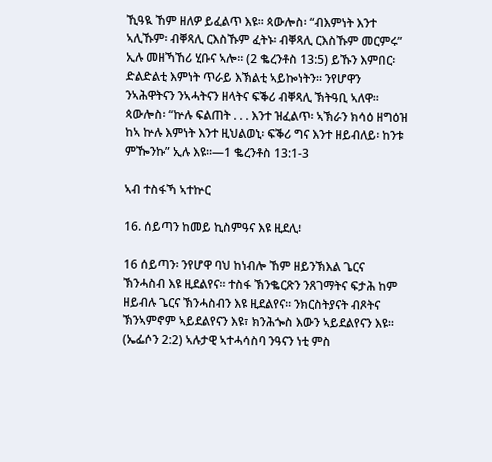ኺዓዪ ኸም ዘለዎ ይፈልጥ እዩ። ጳውሎስ፡ “ብእምነት እንተ ኣሊኹም፡ ብቐጻሊ ርእስኹም ፈትኑ፡ ብቐጻሊ ርእስኹም መርምሩ” ኢሉ መዘኻኸሪ ሂቡና ኣሎ። (2 ቈረንቶስ 13:5) ይኹን እምበር፡ ድልድልቲ እምነት ጥራይ እኽልቲ ኣይኰነትን። ንየሆዋን ንኣሕዋትናን ንኣሓትናን ዘላትና ፍቕሪ ብቐጻሊ ኽትዓቢ ኣለዋ። ጳውሎስ፡ “ኵሉ ፍልጠት . . . እንተ ዝፈልጥ፡ ኣኽራን ክሳዕ ዘግዕዝ ከኣ ኵሉ እምነት እንተ ዚህልወኒ፡ ፍቕሪ ግና እንተ ዘይብለይ፡ ከንቱ ምዀንኩ” ኢሉ እዩ።—1 ቈረንቶስ 13:1-3

ኣብ ተስፋኻ ኣተኵር

16. ሰይጣን ከመይ ኪስምዓና እዩ ዚደሊ፧

16 ሰይጣን፡ ንየሆዋ ባህ ከነብሎ ኸም ዘይንኽእል ጌርና ኽንሓስብ እዩ ዚደልየና። ተስፋ ኽንቈርጽን ንጸገማትና ፍታሕ ከም ዘይብሉ ጌርና ኽንሓስብን እዩ ዚደልየና። ንክርስትያናት ብጾትና ኽንኣምኖም ኣይደልየናን እዩ፣ ክንሕጐስ እውን ኣይደልየናን እዩ። (ኤፌሶን 2:2) ኣሉታዊ ኣተሓሳስባ ንዓናን ነቲ ምስ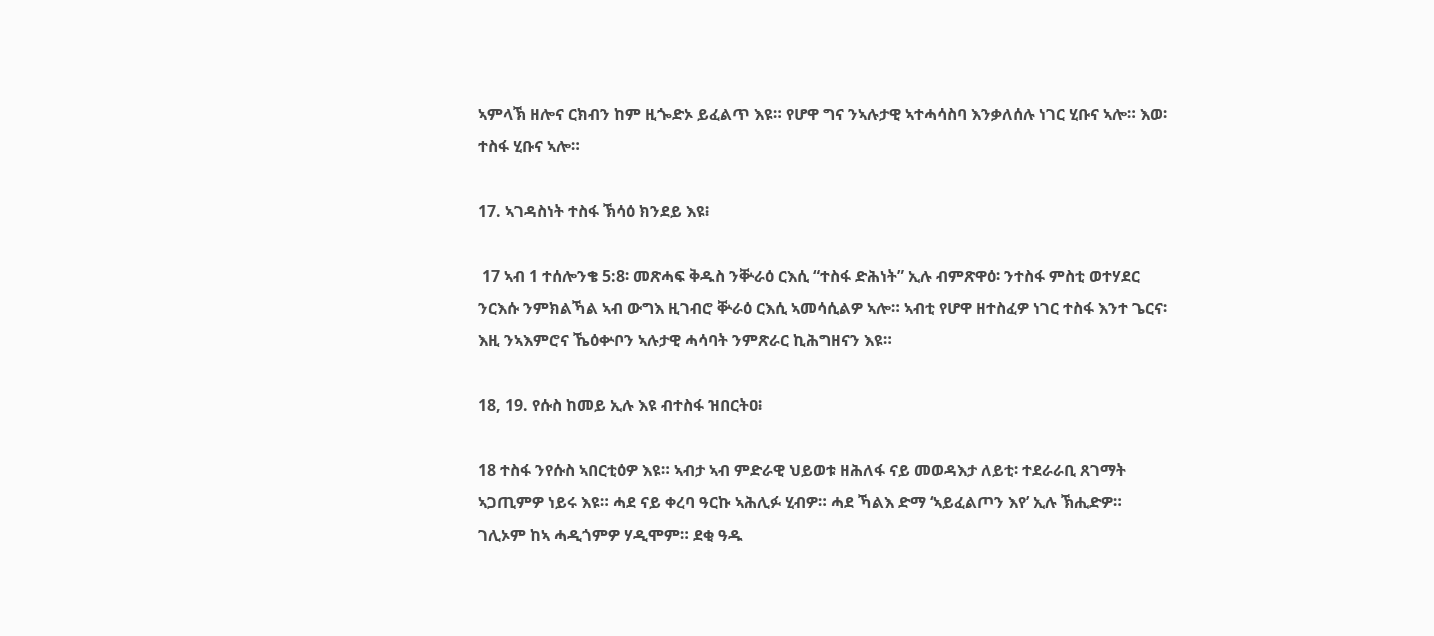ኣምላኽ ዘሎና ርክብን ከም ዚጐድኦ ይፈልጥ እዩ። የሆዋ ግና ንኣሉታዊ ኣተሓሳስባ እንቃለሰሉ ነገር ሂቡና ኣሎ። እወ፡ ተስፋ ሂቡና ኣሎ።

17. ኣገዳስነት ተስፋ ኽሳዕ ክንደይ እዩ፧

 17 ኣብ 1 ተሰሎንቄ 5:8፡ መጽሓፍ ቅዱስ ንቝራዕ ርእሲ “ተስፋ ድሕነት” ኢሉ ብምጽዋዕ፡ ንተስፋ ምስቲ ወተሃደር ንርእሱ ንምክልኻል ኣብ ውግእ ዚገብሮ ቝራዕ ርእሲ ኣመሳሲልዎ ኣሎ። ኣብቲ የሆዋ ዘተስፈዎ ነገር ተስፋ እንተ ጌርና፡ እዚ ንኣእምሮና ኼዕቍቦን ኣሉታዊ ሓሳባት ንምጽራር ኪሕግዘናን እዩ።

18, 19. የሱስ ከመይ ኢሉ እዩ ብተስፋ ዝበርትዐ፧

18 ተስፋ ንየሱስ ኣበርቲዕዎ እዩ። ኣብታ ኣብ ምድራዊ ህይወቱ ዘሕለፋ ናይ መወዳእታ ለይቲ፡ ተደራራቢ ጸገማት ኣጋጢምዎ ነይሩ እዩ። ሓደ ናይ ቀረባ ዓርኩ ኣሕሊፉ ሂብዎ። ሓደ ኻልእ ድማ ‘ኣይፈልጦን እየ’ ኢሉ ኽሒድዎ። ገሊኦም ከኣ ሓዲጎምዎ ሃዲሞም። ደቂ ዓዱ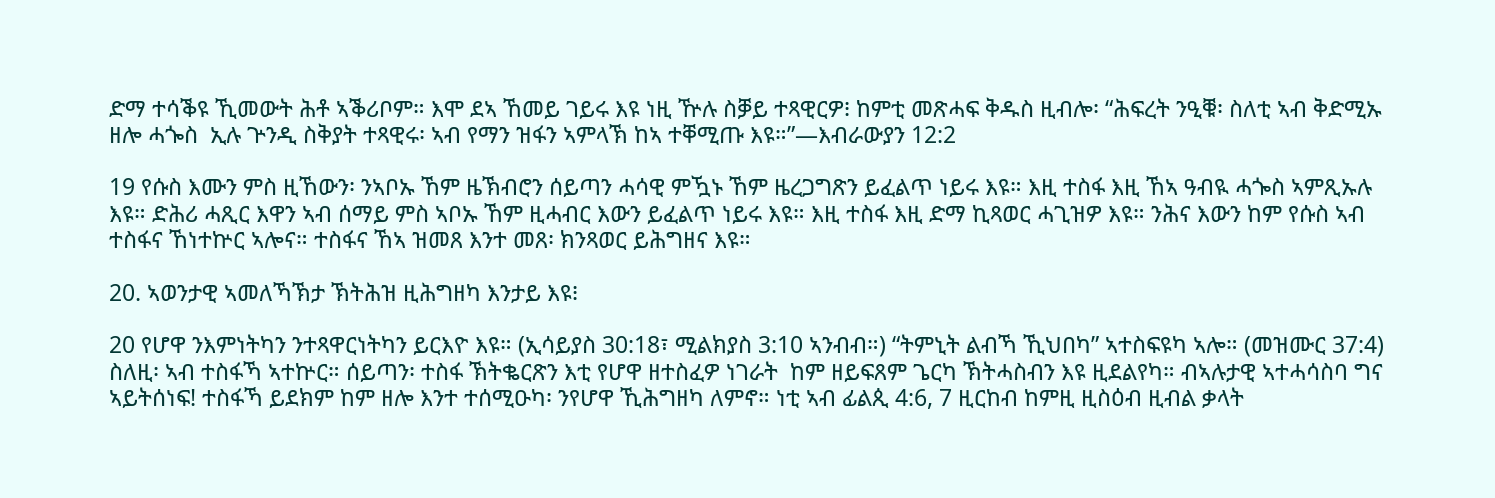ድማ ተሳቕዩ ኺመውት ሕቶ ኣቕሪቦም። እሞ ደኣ ኸመይ ገይሩ እዩ ነዚ ዅሉ ስቓይ ተጻዊርዎ፧ ከምቲ መጽሓፍ ቅዱስ ዚብሎ፡ “ሕፍረት ንዒቑ፡ ስለቲ ኣብ ቅድሚኡ ዘሎ ሓጐስ  ኢሉ ጕንዲ ስቅያት ተጻዊሩ፡ ኣብ የማን ዝፋን ኣምላኽ ከኣ ተቐሚጡ እዩ።”—እብራውያን 12:2

19 የሱስ እሙን ምስ ዚኸውን፡ ንኣቦኡ ኸም ዜኽብሮን ሰይጣን ሓሳዊ ምዃኑ ኸም ዜረጋግጽን ይፈልጥ ነይሩ እዩ። እዚ ተስፋ እዚ ኸኣ ዓብዪ ሓጐስ ኣምጺኡሉ እዩ። ድሕሪ ሓጺር እዋን ኣብ ሰማይ ምስ ኣቦኡ ኸም ዚሓብር እውን ይፈልጥ ነይሩ እዩ። እዚ ተስፋ እዚ ድማ ኪጻወር ሓጊዝዎ እዩ። ንሕና እውን ከም የሱስ ኣብ ተስፋና ኸነተኵር ኣሎና። ተስፋና ኸኣ ዝመጸ እንተ መጸ፡ ክንጻወር ይሕግዘና እዩ።

20. ኣወንታዊ ኣመለኻኽታ ኽትሕዝ ዚሕግዘካ እንታይ እዩ፧

20 የሆዋ ንእምነትካን ንተጻዋርነትካን ይርእዮ እዩ። (ኢሳይያስ 30:18፣ ሚልክያስ 3:10 ኣንብብ።) “ትምኒት ልብኻ ኺህበካ” ኣተስፍዩካ ኣሎ። (መዝሙር 37:4) ስለዚ፡ ኣብ ተስፋኻ ኣተኵር። ሰይጣን፡ ተስፋ ኽትቈርጽን እቲ የሆዋ ዘተስፈዎ ነገራት  ከም ዘይፍጸም ጌርካ ኽትሓስብን እዩ ዚደልየካ። ብኣሉታዊ ኣተሓሳስባ ግና ኣይትሰነፍ! ተስፋኻ ይደክም ከም ዘሎ እንተ ተሰሚዑካ፡ ንየሆዋ ኺሕግዘካ ለምኖ። ነቲ ኣብ ፊልጲ 4:6, 7 ዚርከብ ከምዚ ዚስዕብ ዚብል ቃላት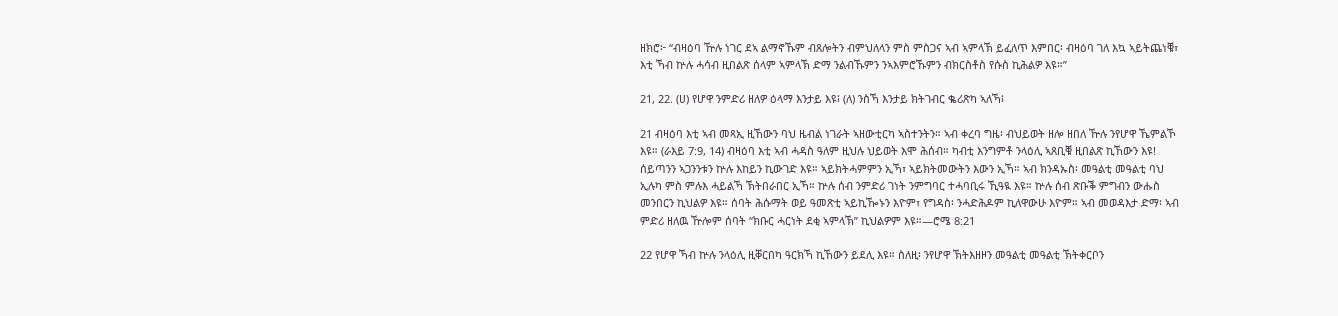ዘክሮ፦ “ብዛዕባ ዅሉ ነገር ደኣ ልማኖኹም ብጸሎትን ብምህለላን ምስ ምስጋና ኣብ ኣምላኽ ይፈለጥ እምበር፡ ብዛዕባ ገለ እኳ ኣይትጨነቑ፣ እቲ ኻብ ኵሉ ሓሳብ ዚበልጽ ሰላም ኣምላኽ ድማ ንልብኹምን ንኣእምሮኹምን ብክርስቶስ የሱስ ኪሕልዎ እዩ።”

21, 22. (ሀ) የሆዋ ንምድሪ ዘለዎ ዕላማ እንታይ እዩ፧ (ለ) ንስኻ እንታይ ክትገብር ቈሪጽካ ኣለኻ፧

21 ብዛዕባ እቲ ኣብ መጻኢ ዚኸውን ባህ ዜብል ነገራት ኣዘውቲርካ ኣስተንትን። ኣብ ቀረባ ግዜ፡ ብህይወት ዘሎ ዘበለ ዅሉ ንየሆዋ ኼምልኾ እዩ። (ራእይ 7:9, 14) ብዛዕባ እቲ ኣብ ሓዳስ ዓለም ዚህሉ ህይወት እሞ ሕሰብ። ካብቲ እንግምቶ ንላዕሊ ኣጸቢቑ ዚበልጽ ኪኸውን እዩ! ሰይጣንን ኣጋንንቱን ኵሉ እከይን ኪውገድ እዩ። ኣይክትሓምምን ኢኻ፣ ኣይክትመውትን እውን ኢኻ። ኣብ ክንዳኡስ፡ መዓልቲ መዓልቲ ባህ ኢሉካ ምስ ምሉእ ሓይልኻ ኽትበራበር ኢኻ። ኵሉ ሰብ ንምድሪ ገነት ንምግባር ተሓባቢሩ ኺዓዪ እዩ። ኵሉ ሰብ ጽቡቕ ምግብን ውሑስ መንበርን ኪህልዎ እዩ። ሰባት ሕሱማት ወይ ዓመጽቲ ኣይኪዀኑን እዮም፣ የግዳስ፡ ንሓድሕዶም ኪለዋውሁ እዮም። ኣብ መወዳእታ ድማ፡ ኣብ ምድሪ ዘለዉ ዅሎም ሰባት “ክቡር ሓርነት ደቂ ኣምላኽ” ኪህልዎም እዩ።—ሮሜ 8:21

22 የሆዋ ኻብ ኵሉ ንላዕሊ ዚቐርበካ ዓርክኻ ኪኸውን ይደሊ እዩ። ስለዚ፡ ንየሆዋ ኽትእዘዞን መዓልቲ መዓልቲ ኽትቀርቦን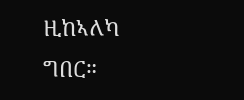ዚከኣለካ ግበር።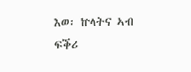እወ፡ ኵላትና ኣብ ፍቕሪ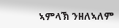ኣምላኽ ንዘለኣለም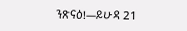ንጽናዕ!—ይሁዳ 21